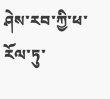ཤེས་རབ་ཀྱི་ཕ་རོལ་ཏུ་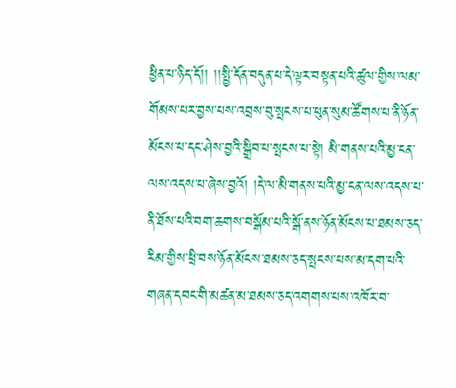ཕྱིན་པ་ཉིད་དོ།། །།སྤྱི་དོན་བདུན་པ་དེ་ལྟར་བསྟན་པའི་ཚུལ་གྱིས་ལམ་གོམས་པར་བྱས་པས་འབྲས་བུ་སྤངས་པ་ཕུན་སུམ་ཚོགས་པ་ནི་ཉོན་མོངས་པ་དང་ཤེས་བྱའི་སྒྲིབ་པ་སྤངས་པ་སྟེ། མི་གནས་པའི་མྱ་ངན་ལས་འདས་པ་ཞེས་བྱའོ། །དེ་ལ་མི་གནས་པའི་མྱ་ངན་ལས་འདས་པ་ནི་ཐོས་པའི་བག་ཆགས་བསྒོམ་པའི་སྒོ་ནས་ཉོན་མོངས་པ་ཐམས་ཅད་རིམ་གྱིས་ཕྲི་བས་ཉོན་མོངས་ཐམས་ཅད་སྤངས་པས་མ་དག་པའི་གཞན་དབང་གི་མཚན་མ་ཐམས་ཅད་འགགས་པས་འཁོར་བ་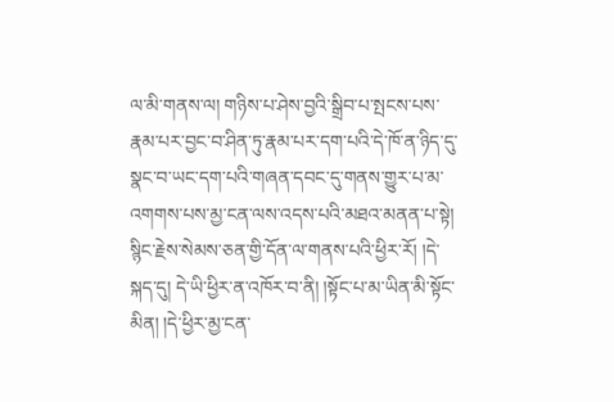ལ་མི་གནས་ལ། གཉིས་པ་ཤེས་བྱའི་སྒྲིབ་པ་སྤངས་པས་རྣམ་པར་བྱང་བ་ཤིན་ཏུ་རྣམ་པར་དག་པའི་དེ་ཁོ་ན་ཉིད་དུ་སྣང་བ་ཡང་དག་པའི་གཞན་དབང་དུ་གནས་གྱུར་པ་མ་འགགས་པས་མྱ་ངན་ལས་འདས་པའི་མཐའ་མནན་པ་སྟེ། སྙིང་རྗེས་སེམས་ཅན་གྱི་དོན་ལ་གནས་པའི་ཕྱིར་རོ། །དེ་སྐད་དུ། དེ་ཡི་ཕྱིར་ན་འཁོར་བ་ནི། །སྟོང་པ་མ་ཡིན་མི་སྟོང་མིན། །དེ་ཕྱིར་མྱ་ངན་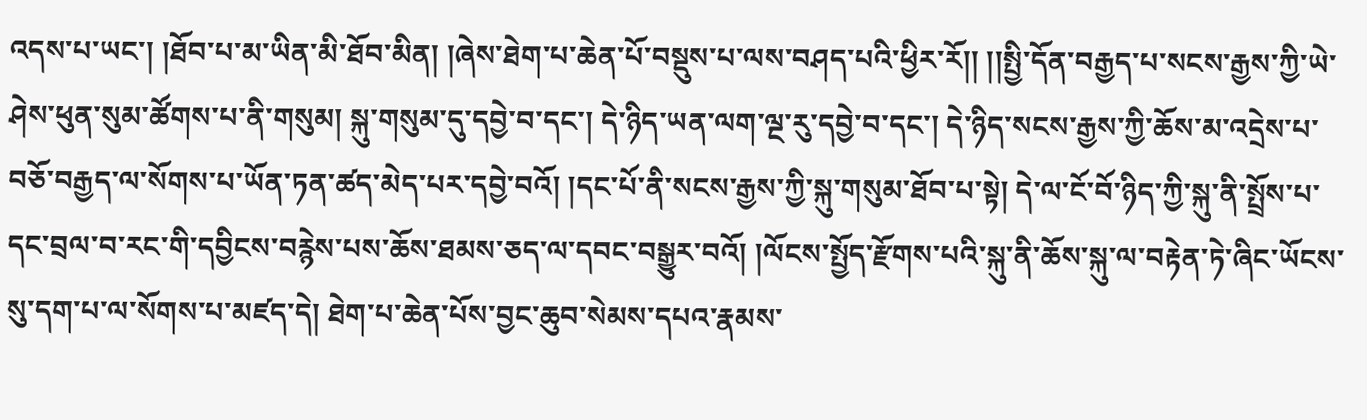འདས་པ་ཡང་། །ཐོབ་པ་མ་ཡིན་མི་ཐོབ་མིན། །ཞེས་ཐེག་པ་ཆེན་པོ་བསྡུས་པ་ལས་བཤད་པའི་ཕྱིར་རོ།། །།སྤྱི་དོན་བརྒྱད་པ་སངས་རྒྱས་ཀྱི་ཡེ་ཤེས་ཕུན་སུམ་ཚོགས་པ་ནི་གསུམ། སྐུ་གསུམ་དུ་དབྱེ་བ་དང་། དེ་ཉིད་ཡན་ལག་ལྔ་རུ་དབྱེ་བ་དང་། དེ་ཉིད་སངས་རྒྱས་ཀྱི་ཆོས་མ་འདྲེས་པ་བཅོ་བརྒྱད་ལ་སོགས་པ་ཡོན་ཏན་ཚད་མེད་པར་དབྱེ་བའོ། །དང་པོ་ནི་སངས་རྒྱས་ཀྱི་སྐུ་གསུམ་ཐོབ་པ་སྟེ། དེ་ལ་ངོ་བོ་ཉིད་ཀྱི་སྐུ་ནི་སྤྲོས་པ་དང་བྲལ་བ་རང་གི་དབྱིངས་བརྙེས་པས་ཆོས་ཐམས་ཅད་ལ་དབང་བསྒྱུར་བའོ། །ལོངས་སྤྱོད་རྫོགས་པའི་སྐུ་ནི་ཆོས་སྐུ་ལ་བརྟེན་ཏེ་ཞིང་ཡོངས་སུ་དག་པ་ལ་སོགས་པ་མཛད་དེ། ཐེག་པ་ཆེན་པོས་བྱང་ཆུབ་སེམས་དཔའ་རྣམས་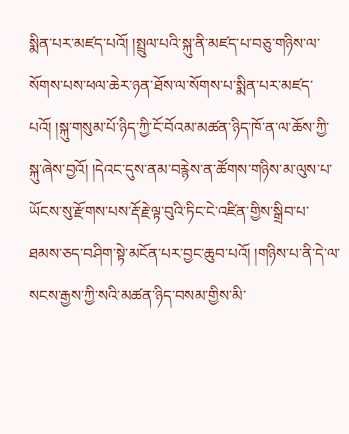སྨིན་པར་མཛད་པའོ། །སྤྲུལ་པའི་སྐུ་ནི་མཛད་པ་བཅུ་གཉིས་ལ་སོགས་པས་ཕལ་ཆེར་ཉན་ཐོས་ལ་སོགས་པ་སྨིན་པར་མཛད་པའོ། །སྐུ་གསུམ་པོ་ཉིད་ཀྱི་ངོ་བོའམ་མཚན་ཉིད་ཁོ་ན་ལ་ཆོས་ཀྱི་སྐུ་ཞེས་བྱའོ། །དེའང་དུས་ནམ་བརྙེས་ན་ཚོགས་གཉིས་མ་ལུས་པ་ཡོངས་སུ་རྫོགས་པས་རྡོ་རྗེ་ལྟ་བུའི་ཏིང་ངེ་འཛིན་གྱིས་སྒྲིབ་པ་ཐམས་ཅད་བཤིག་སྟེ་མངོན་པར་བྱང་ཆུབ་པའོ། །གཉིས་པ་ནི་དེ་ལ་སངས་རྒྱས་ཀྱི་སའི་མཚན་ཉིད་བསམ་གྱིས་མི་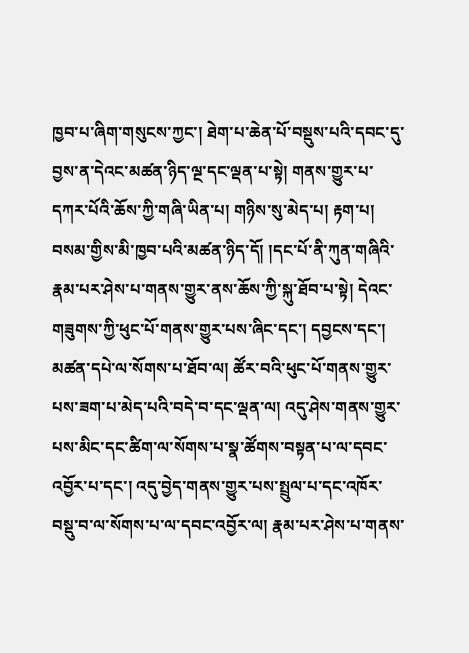ཁྱབ་པ་ཞིག་གསུངས་ཀྱང་། ཐེག་པ་ཆེན་པོ་བསྡུས་པའི་དབང་དུ་བྱས་ན་དེའང་མཚན་ཉིད་ལྔ་དང་ལྡན་པ་སྟེ། གནས་གྱུར་པ་དཀར་པོའི་ཆོས་ཀྱི་གཞི་ཡིན་པ། གཉིས་སུ་མེད་པ། རྟག་པ། བསམ་གྱིས་མི་ཁྱབ་པའི་མཚན་ཉིད་དོ། །དང་པོ་ནི་ཀུན་གཞིའི་རྣམ་པར་ཤེས་པ་གནས་གྱུར་ནས་ཆོས་ཀྱི་སྐུ་ཐོབ་པ་སྟེ། དེའང་གཟུགས་ཀྱི་ཕུང་པོ་གནས་གྱུར་པས་ཞིང་དང་། དབྱངས་དང་། མཚན་དཔེ་ལ་སོགས་པ་ཐོབ་ལ། ཚོར་བའི་ཕུང་པོ་གནས་གྱུར་པས་ཟག་པ་མེད་པའི་བདེ་བ་དང་ལྡན་ལ། འདུ་ཤེས་གནས་གྱུར་པས་མིང་དང་ཚིག་ལ་སོགས་པ་སྣ་ཚོགས་བསྟན་པ་ལ་དབང་འབྱོར་པ་དང་། འདུ་བྱེད་གནས་གྱུར་པས་སྤྲུལ་པ་དང་འཁོར་བསྡུ་བ་ལ་སོགས་པ་ལ་དབང་འབྱོར་ལ། རྣམ་པར་ཤེས་པ་གནས་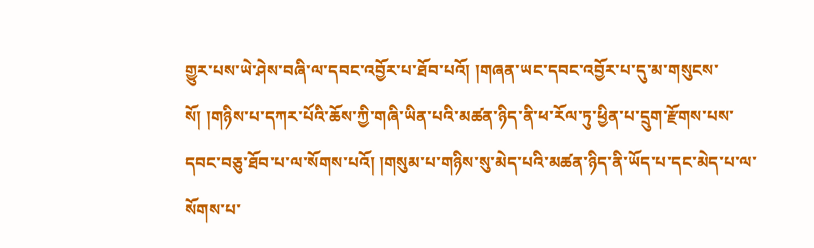གྱུར་པས་ཡེ་ཤེས་བཞི་ལ་དབང་འབྱོར་པ་ཐོབ་པའོ། །གཞན་ཡང་དབང་འབྱོར་པ་དུ་མ་གསུངས་སོ། །གཉིས་པ་དཀར་པོའི་ཆོས་ཀྱི་གཞི་ཡིན་པའི་མཚན་ཉིད་ནི་ཕ་རོལ་ཏུ་ཕྱིན་པ་དྲུག་རྫོགས་པས་དབང་བཅུ་ཐོབ་པ་ལ་སོགས་པའོ། །གསུམ་པ་གཉིས་སུ་མེད་པའི་མཚན་ཉིད་ནི་ཡོད་པ་དང་མེད་པ་ལ་སོགས་པ་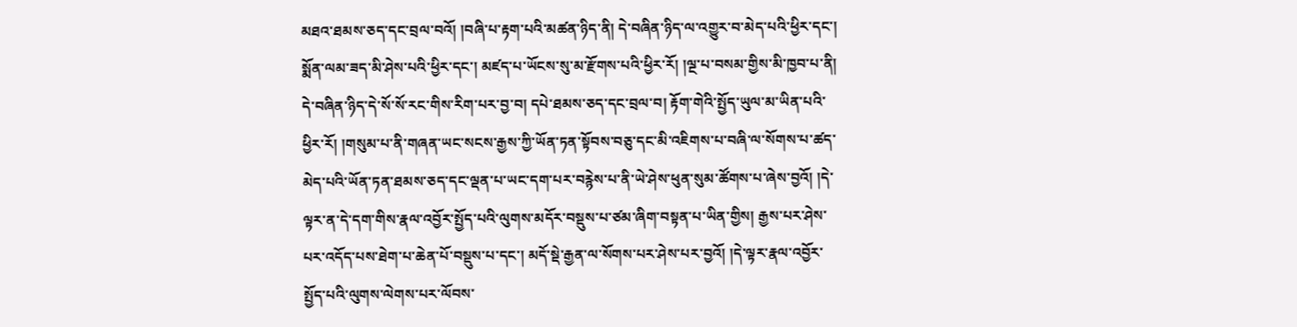མཐའ་ཐམས་ཅད་དང་བྲལ་བའོ། །བཞི་པ་རྟག་པའི་མཚན་ཉིད་ནི། དེ་བཞིན་ཉིད་ལ་འགྱུར་བ་མེད་པའི་ཕྱིར་དང་། སྨོན་ལམ་ཟད་མི་ཤེས་པའི་ཕྱིར་དང་། མཛད་པ་ཡོངས་སུ་མ་རྫོགས་པའི་ཕྱིར་རོ། །ལྔ་པ་བསམ་གྱིས་མི་ཁྱབ་པ་ནི། དེ་བཞིན་ཉིད་དེ་སོ་སོ་རང་གིས་རིག་པར་བྱ་བ། དཔེ་ཐམས་ཅད་དང་བྲལ་བ། རྟོག་གེའི་སྤྱོད་ཡུལ་མ་ཡིན་པའི་ཕྱིར་རོ། །གསུམ་པ་ནི་གཞན་ཡང་སངས་རྒྱས་ཀྱི་ཡོན་ཏན་སྟོབས་བཅུ་དང་མི་འཇིགས་པ་བཞི་ལ་སོགས་པ་ཚད་མེད་པའི་ཡོན་ཏན་ཐམས་ཅད་དང་ལྡན་པ་ཡང་དག་པར་བརྙེས་པ་ནི་ཡེ་ཤེས་ཕུན་སུམ་ཚོགས་པ་ཞེས་བྱའོ། །དེ་ལྟར་ན་དེ་དག་གིས་རྣལ་འབྱོར་སྤྱོད་པའི་ལུགས་མདོར་བསྡུས་པ་ཙམ་ཞིག་བསྟན་པ་ཡིན་གྱིས། རྒྱས་པར་ཤེས་པར་འདོད་པས་ཐེག་པ་ཆེན་པོ་བསྡུས་པ་དང་། མདོ་སྡེ་རྒྱན་ལ་སོགས་པར་ཤེས་པར་བྱའོ། །དེ་ལྟར་རྣལ་འབྱོར་སྤྱོད་པའི་ལུགས་ལེགས་པར་ལོབས་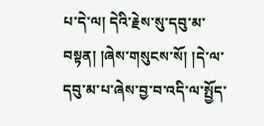པ་དེ་ལ། དེའི་རྗེས་སུ་དབུ་མ་བསྟན། །ཞེས་གསུངས་སོ། །དེ་ལ་དབུ་མ་པ་ཞེས་བྱ་བ་འདི་ལ་སྤྱོད་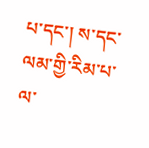པ་དང་། ས་དང་ལམ་གྱི་རིམ་པ་ལ་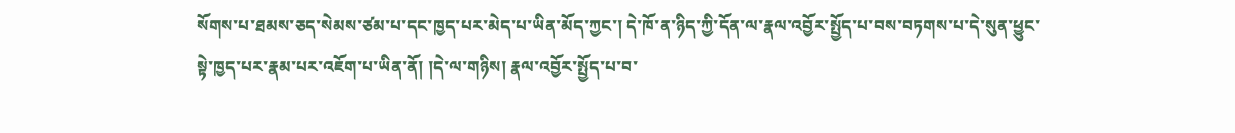སོགས་པ་ཐམས་ཅད་སེམས་ཙམ་པ་དང་ཁྱད་པར་མེད་པ་ཡིན་མོད་ཀྱང་། དེ་ཁོ་ན་ཉིད་ཀྱི་དོན་ལ་རྣལ་འབྱོར་སྤྱོད་པ་བས་བཏགས་པ་དེ་སུན་ཕྱུང་སྟེ་ཁྱད་པར་རྣམ་པར་འཇོག་པ་ཡིན་ནོ། །དེ་ལ་གཉིས། རྣལ་འབྱོར་སྤྱོད་པ་བ་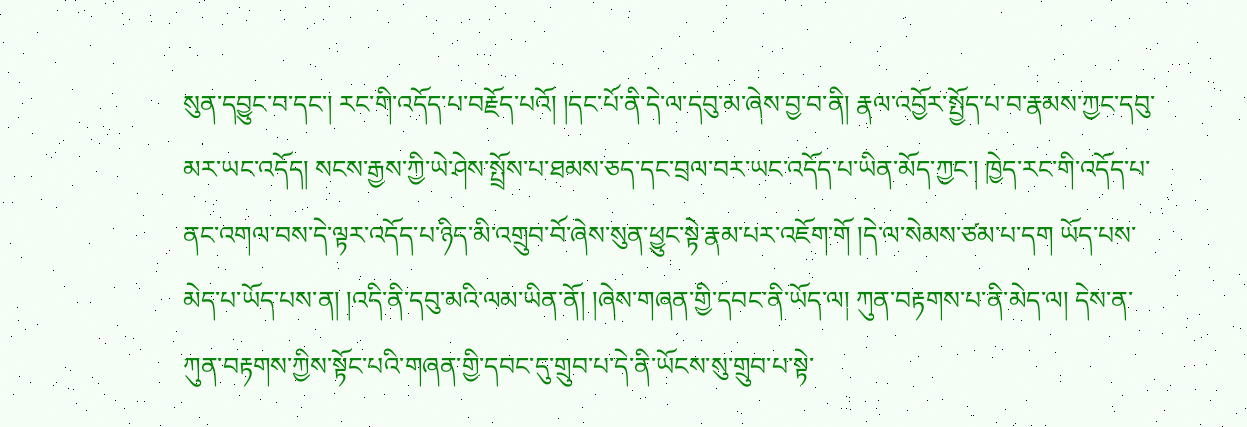སུན་དབྱུང་བ་དང་། རང་གི་འདོད་པ་བརྗོད་པའོ། །དང་པོ་ནི་དེ་ལ་དབུ་མ་ཞེས་བྱ་བ་ནི། རྣལ་འབྱོར་སྤྱོད་པ་བ་རྣམས་ཀྱང་དབུ་མར་ཡང་འདོད། སངས་རྒྱས་ཀྱི་ཡེ་ཤེས་སྤྲོས་པ་ཐམས་ཅད་དང་བྲལ་བར་ཡང་འདོད་པ་ཡིན་མོད་ཀྱང་། ཁྱེད་རང་གི་འདོད་པ་ནང་འགལ་བས་དེ་ལྟར་འདོད་པ་ཉིད་མི་འགྲུབ་བོ་ཞེས་སུན་ཕྱུང་སྟེ་རྣམ་པར་འཇོག་གོ །དེ་ལ་སེམས་ཙམ་པ་དག ཡོད་པས་མེད་པ་ཡོད་པས་ན། །འདི་ནི་དབུ་མའི་ལམ་ཡིན་ནོ། །ཞེས་གཞན་གྱི་དབང་ནི་ཡོད་ལ། ཀུན་བརྟགས་པ་ནི་མེད་ལ། དེས་ན་ཀུན་བརྟགས་ཀྱིས་སྟོང་པའི་གཞན་གྱི་དབང་དུ་གྲུབ་པ་དེ་ནི་ཡོངས་སུ་གྲུབ་པ་སྟེ་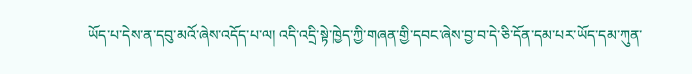ཡོད་པ་དེས་ན་དབུ་མའོ་ཞེས་འདོད་པ་ལ། འདི་འདྲི་སྟེ་ཁྱེད་ཀྱི་གཞན་གྱི་དབང་ཞེས་བྱ་བ་དེ་ཅི་དོན་དམ་པར་ཡོད་དམ་ཀུན་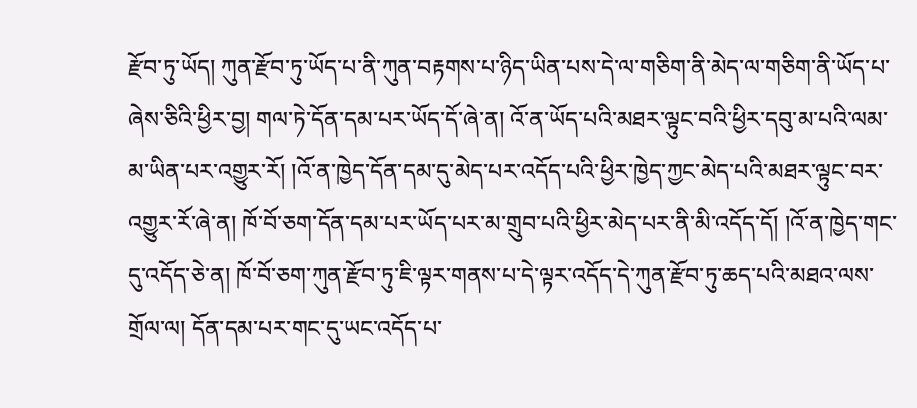རྫོབ་ཏུ་ཡོད། ཀུན་རྫོབ་ཏུ་ཡོད་པ་ནི་ཀུན་བརྟགས་པ་ཉིད་ཡིན་པས་དེ་ལ་གཅིག་ནི་མེད་ལ་གཅིག་ནི་ཡོད་པ་ཞེས་ཅིའི་ཕྱིར་བྱ། གལ་ཏེ་དོན་དམ་པར་ཡོད་དོ་ཞེ་ན། འོ་ན་ཡོད་པའི་མཐར་ལྟུང་བའི་ཕྱིར་དབུ་མ་པའི་ལམ་མ་ཡིན་པར་འགྱུར་རོ། །འོ་ན་ཁྱེད་དོན་དམ་དུ་མེད་པར་འདོད་པའི་ཕྱིར་ཁྱེད་ཀྱང་མེད་པའི་མཐར་ལྟུང་བར་འགྱུར་རོ་ཞེ་ན། ཁོ་བོ་ཅག་དོན་དམ་པར་ཡོད་པར་མ་གྲུབ་པའི་ཕྱིར་མེད་པར་ནི་མི་འདོད་དོ། །འོ་ན་ཁྱེད་གང་དུ་འདོད་ཅེ་ན། ཁོ་བོ་ཅག་ཀུན་རྫོབ་ཏུ་ཇི་ལྟར་གནས་པ་དེ་ལྟར་འདོད་དེ་ཀུན་རྫོབ་ཏུ་ཆད་པའི་མཐའ་ལས་གྲོལ་ལ། དོན་དམ་པར་གང་དུ་ཡང་འདོད་པ་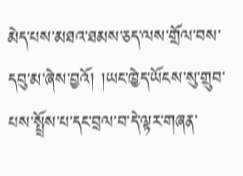མེད་པས་མཐའ་ཐམས་ཅད་ལས་གྲོལ་བས་དབུ་མ་ཞེས་བྱའོ། །ཡང་ཁྱེད་ཡོངས་སུ་གྲུབ་པས་སྤྲོས་པ་དང་བྲལ་བ་དེ་ལྟར་གཞན་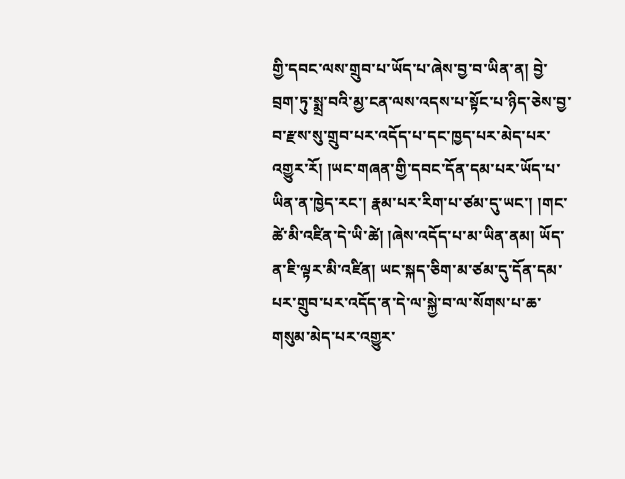གྱི་དབང་ལས་གྲུབ་པ་ཡོད་པ་ཞེས་བྱ་བ་ཡིན་ན། བྱེ་བྲག་ཏུ་སྨྲ་བའི་མྱ་ངན་ལས་འདས་པ་སྟོང་པ་ཉིད་ཅེས་བྱ་བ་རྫས་སུ་གྲུབ་པར་འདོད་པ་དང་ཁྱད་པར་མེད་པར་འགྱུར་རོ། །ཡང་གཞན་གྱི་དབང་དོན་དམ་པར་ཡོད་པ་ཡིན་ན་ཁྱེད་རང་། རྣམ་པར་རིག་པ་ཙམ་དུ་ཡང་། །གང་ཚེ་མི་འཛིན་དེ་ཡི་ཚེ། །ཞེས་འདོད་པ་མ་ཡིན་ནམ། ཡོད་ན་ཇི་ལྟར་མི་འཛིན། ཡང་སྐད་ཅིག་མ་ཙམ་དུ་དོན་དམ་པར་གྲུབ་པར་འདོད་ན་དེ་ལ་སྐྱེ་བ་ལ་སོགས་པ་ཆ་གསུམ་མེད་པར་འགྱུར་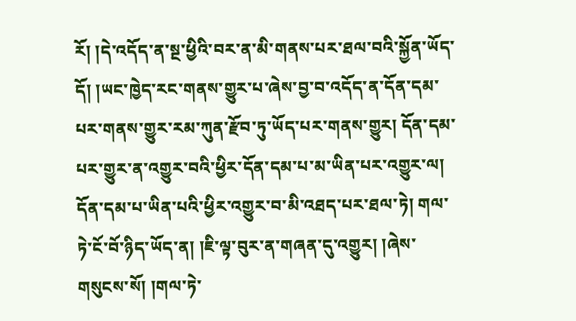རོ། །དེ་འདོད་ན་སྔ་ཕྱིའི་བར་ན་མི་གནས་པར་ཐལ་བའི་སྐྱོན་ཡོད་དོ། །ཡང་ཁྱེད་རང་གནས་གྱུར་པ་ཞེས་བྱ་བ་འདོད་ན་དོན་དམ་པར་གནས་གྱུར་རམ་ཀུན་རྫོབ་ཏུ་ཡོད་པར་གནས་གྱུར། དོན་དམ་པར་གྱུར་ན་འགྱུར་བའི་ཕྱིར་དོན་དམ་པ་མ་ཡིན་པར་འགྱུར་ལ། དོན་དམ་པ་ཡིན་པའི་ཕྱིར་འགྱུར་བ་མི་འཐད་པར་ཐལ་ཏེ། གལ་ཏེ་ངོ་བོ་ཉིད་ཡོད་ན། །ཇི་ལྟ་བུར་ན་གཞན་དུ་འགྱུར། །ཞེས་གསུངས་སོ། །གལ་ཏེ་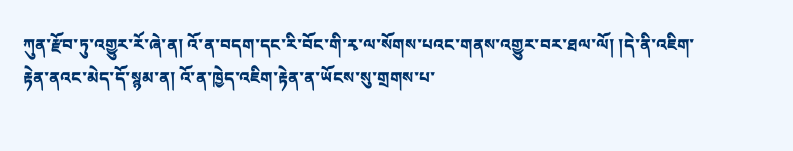ཀུན་རྫོབ་ཏུ་འགྱུར་རོ་ཞེ་ན། འོ་ན་བདག་དང་རི་བོང་གི་རྭ་ལ་སོགས་པའང་གནས་འགྱུར་བར་ཐལ་ལོ། །དེ་ནི་འཇིག་རྟེན་ནའང་མེད་དོ་སྙམ་ན། འོ་ན་ཁྱེད་འཇིག་རྟེན་ན་ཡོངས་སུ་གྲགས་པ་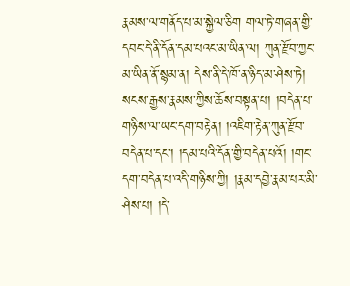རྣམས་ལ་གནོད་པ་མ་སྐྱེལ་ཅིག གལ་ཏེ་གཞན་གྱི་དབང་དེ་ནི་དོན་དམ་པའང་མ་ཡིན་ལ། ཀུན་རྫོབ་ཀྱང་མ་ཡིན་ནོ་སྙམ་ན། དེས་ནི་དེ་ཁོ་ན་ཉིད་མ་ཤེས་ཏེ། སངས་རྒྱས་རྣམས་ཀྱིས་ཆོས་བསྟན་པ། །བདེན་པ་གཉིས་ལ་ཡང་དག་བརྟེན། །འཇིག་རྟེན་ཀུན་རྫོབ་བདེན་པ་དང་། །དམ་པའི་དོན་གྱི་བདེན་པའོ། །གང་དག་བདེན་པ་འདི་གཉིས་ཀྱི། །རྣམ་དབྱེ་རྣམ་པར་མི་ཤེས་པ། །དེ་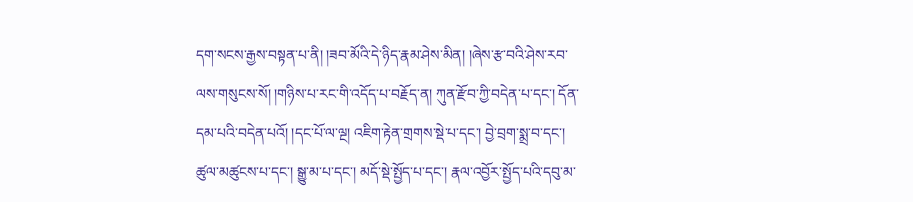དག་སངས་རྒྱས་བསྟན་པ་ནི། །ཟབ་མོའི་དེ་ཉིད་རྣམ་ཤེས་མིན། །ཞེས་རྩ་བའི་ཤེས་རབ་ལས་གསུངས་སོ། །གཉིས་པ་རང་གི་འདོད་པ་བརྗོད་ན། ཀུན་རྫོབ་ཀྱི་བདེན་པ་དང་། དོན་དམ་པའི་བདེན་པའོ། །དང་པོ་ལ་ལྔ། འཇིག་རྟེན་གྲགས་སྡེ་པ་དང་། བྱེ་བྲག་སྨྲ་བ་དང་། ཚུལ་མཚུངས་པ་དང་། སྒྱུ་མ་པ་དང་། མདོ་སྡེ་སྤྱོད་པ་དང་། རྣལ་འབྱོར་སྤྱོད་པའི་དབུ་མ་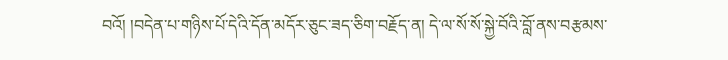བའོ། །བདེན་པ་གཉིས་པོ་དེའི་དོན་མདོར་ཅུང་ཟད་ཅིག་བརྗོད་ན། དེ་ལ་སོ་སོ་སྐྱེ་བོའི་བློ་ནས་བརྩམས་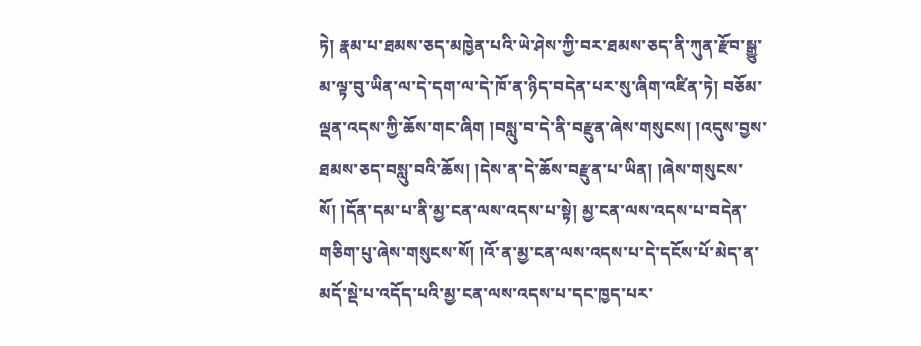ཏེ། རྣམ་པ་ཐམས་ཅད་མཁྱེན་པའི་ཡེ་ཤེས་ཀྱི་བར་ཐམས་ཅད་ནི་ཀུན་རྫོབ་སྒྱུ་མ་ལྟ་བུ་ཡིན་ལ་དེ་དག་ལ་དེ་ཁོ་ན་ཉིད་བདེན་པར་སུ་ཞིག་འཛིན་ཏེ། བཅོམ་ལྡན་འདས་ཀྱི་ཆོས་གང་ཞིག །བསླུ་བ་དེ་ནི་བརྫུན་ཞེས་གསུངས། །འདུས་བྱས་ཐམས་ཅད་བསླུ་བའི་ཆོས། །དེས་ན་དེ་ཆོས་བརྫུན་པ་ཡིན། །ཞེས་གསུངས་སོ། །དོན་དམ་པ་ནི་མྱ་ངན་ལས་འདས་པ་སྟེ། མྱ་ངན་ལས་འདས་པ་བདེན་གཅིག་པུ་ཞེས་གསུངས་སོ། །འོ་ན་མྱ་ངན་ལས་འདས་པ་དེ་དངོས་པོ་མེད་ན་མདོ་སྡེ་པ་འདོད་པའི་མྱ་ངན་ལས་འདས་པ་དང་ཁྱད་པར་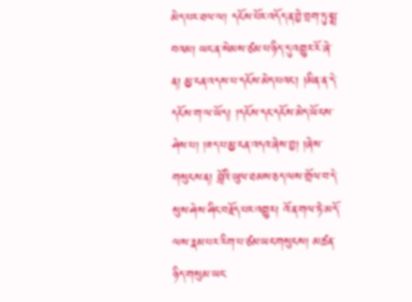མེད་པར་ཐལ་ལ། དངོས་པོར་འདོད་ན་བྱེ་བྲག་ཏུ་སྨྲ་བའམ། ཡང་ན་སེམས་ཙམ་པ་ཉིད་དུ་འགྱུར་རོ་ཞེ་ན། མྱ་ངན་འདས་པ་དངོས་མེད་པའང་། །མིན་ན་དེ་དངོས་ག་ལ་ཡོད། །དངོས་དང་དངོས་མེད་ཡོངས་ཤེས་པ། །ཟད་པ་མྱ་ངན་འདའ་ཞེས་བྱ། །ཞེས་གསུངས་ན། བློའི་ཡུལ་ཐམས་ཅད་ལས་གྲོལ་བ་དེ་སུས་ཤེས་ཤིང་བརྗོད་པར་འགྱུར། འོ་ན་གལ་ཏེ་མདོ་ལས་རྣམ་པར་རིག་པ་ཙམ་ཡང་གསུངས། མཚན་ཉིད་གསུམ་ཡང་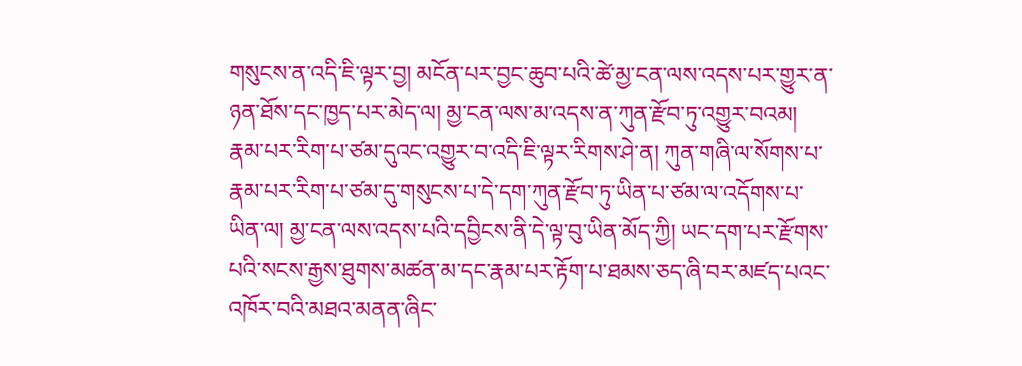གསུངས་ན་འདི་ཇི་ལྟར་བྱ། མངོན་པར་བྱང་ཆུབ་པའི་ཚེ་མྱ་ངན་ལས་འདས་པར་གྱུར་ན་ཉན་ཐོས་དང་ཁྱད་པར་མེད་ལ། མྱ་ངན་ལས་མ་འདས་ན་ཀུན་རྫོབ་ཏུ་འགྱུར་བའམ། རྣམ་པར་རིག་པ་ཙམ་དུའང་འགྱུར་བ་འདི་ཇི་ལྟར་རིགས་ཤེ་ན། ཀུན་གཞི་ལ་སོགས་པ་རྣམ་པར་རིག་པ་ཙམ་དུ་གསུངས་པ་དེ་དག་ཀུན་རྫོབ་ཏུ་ཡིན་པ་ཙམ་ལ་འདོགས་པ་ཡིན་ལ། མྱ་ངན་ལས་འདས་པའི་དབྱིངས་ནི་དེ་ལྟ་བུ་ཡིན་མོད་ཀྱི། ཡང་དག་པར་རྫོགས་པའི་སངས་རྒྱས་ཐུགས་མཚན་མ་དང་རྣམ་པར་རྟོག་པ་ཐམས་ཅད་ཞི་བར་མཛད་པའང་འཁོར་བའི་མཐའ་མནན་ཞིང་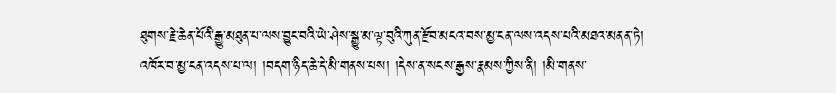ཐུགས་རྗེ་ཆེན་པོའི་རྒྱུ་མཐུན་པ་ལས་བྱུང་བའི་ཡེ་ཤེས་སྒྱུ་མ་ལྟ་བུའི་ཀུན་རྫོབ་མངའ་བས་མྱ་ངན་ལས་འདས་པའི་མཐའ་མནན་ཏེ། འཁོར་བ་མྱ་ངན་འདས་པ་ལ། །བདག་ཉིད་ཆེ་དེ་མི་གནས་པས། །དེས་ན་སངས་རྒྱས་རྣམས་ཀྱིས་ནི། །མི་གནས་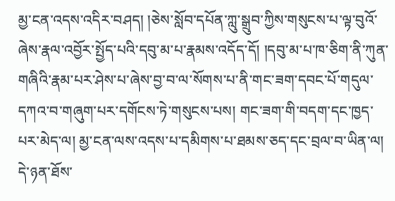མྱ་ངན་འདས་འདིར་བཤད། །ཅེས་སློབ་དཔོན་ཀླུ་སྒྲུབ་ཀྱིས་གསུངས་པ་ལྟ་བུའོ་ཞེས་རྣལ་འབྱོར་སྤྱོད་པའི་དབུ་མ་པ་རྣམས་འདོད་དོ། །དབུ་མ་པ་ཁ་ཅིག་ནི་ཀུན་གཞིའི་རྣམ་པར་ཤེས་པ་ཞེས་བྱ་བ་ལ་སོགས་པ་ནི་གང་ཟག་དབང་པོ་གདུལ་དཀའ་བ་གཞུག་པར་དགོངས་ཏེ་གསུངས་པས། གང་ཟག་གི་བདག་དང་ཁྱད་པར་མེད་ལ། མྱ་ངན་ལས་འདས་པ་དམིགས་པ་ཐམས་ཅད་དང་བྲལ་བ་ཡིན་ལ། དེ་ཉན་ཐོས་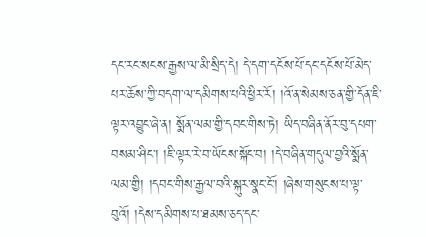དང་རང་སངས་རྒྱས་ལ་མི་སྲིད་དེ། དེ་དག་དངོས་པོ་དང་དངོས་པོ་མེད་པར་ཆོས་ཀྱི་བདག་ལ་དམིགས་པའི་ཕྱིར་རོ། །འོ་ན་སེམས་ཅན་གྱི་དོན་ཇི་ལྟར་འབྱུང་ཞེ་ན། སྨོན་ལམ་གྱི་དབང་གིས་ཏེ། ཡིད་བཞིན་ནོར་བུ་དཔག་བསམ་ཤིང་། །ཇི་ལྟར་རེ་བ་ཡོངས་སྐོང་བ། །དེ་བཞིན་གདུལ་བྱའི་སྨོན་ལམ་གྱི། །དབང་གིས་རྒྱལ་བའི་སྐུར་སྣང་ངོ་། །ཞེས་གསུངས་པ་ལྟ་བུའོ། །དེས་དམིགས་པ་ཐམས་ཅད་དང་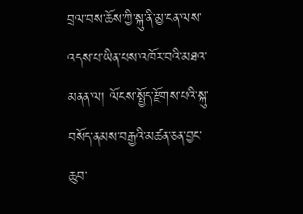བྲལ་བས་ཆོས་ཀྱི་སྐུ་ནི་མྱ་ངན་ལས་འདས་པ་ཡིན་པས་འཁོར་བའི་མཐའ་མནན་ལ། ལོངས་སྤྱོད་རྫོགས་པའི་སྐུ་བསོད་ནམས་བརྒྱའི་མཚན་ཅན་བྱང་ཆུབ་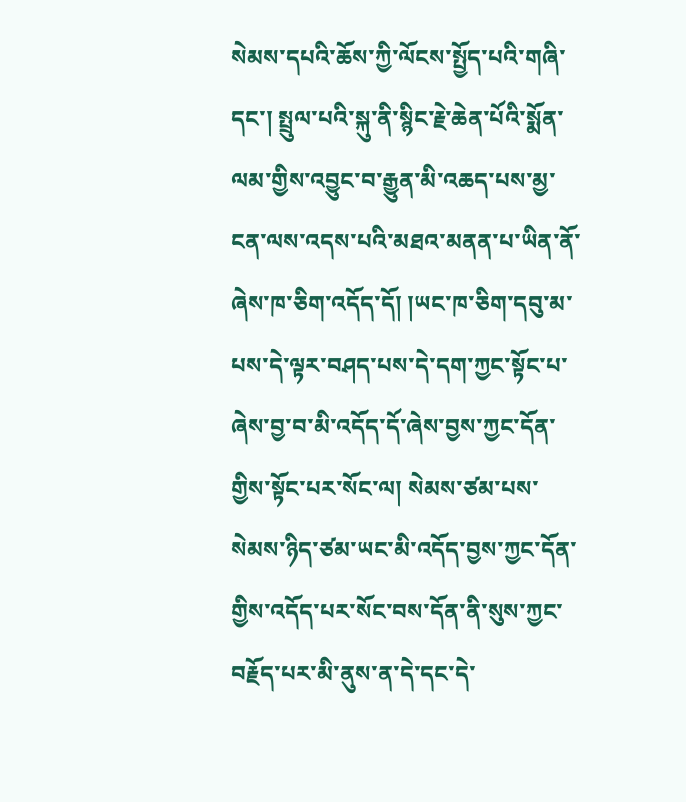སེམས་དཔའི་ཆོས་ཀྱི་ལོངས་སྤྱོད་པའི་གཞི་དང་། སྤྲུལ་པའི་སྐུ་ནི་སྙིང་རྗེ་ཆེན་པོའི་སྨོན་ལམ་གྱིས་འབྱུང་བ་རྒྱུན་མི་འཆད་པས་མྱ་ངན་ལས་འདས་པའི་མཐའ་མནན་པ་ཡིན་ནོ་ཞེས་ཁ་ཅིག་འདོད་དོ། །ཡང་ཁ་ཅིག་དབུ་མ་པས་དེ་ལྟར་བཤད་པས་དེ་དག་ཀྱང་སྟོང་པ་ཞེས་བྱ་བ་མི་འདོད་དོ་ཞེས་བྱས་ཀྱང་དོན་གྱིས་སྟོང་པར་སོང་ལ། སེམས་ཙམ་པས་སེམས་ཉིད་ཙམ་ཡང་མི་འདོད་བྱས་ཀྱང་དོན་གྱིས་འདོད་པར་སོང་བས་དོན་ནི་སུས་ཀྱང་བརྗོད་པར་མི་ནུས་ན་དེ་དང་དེ་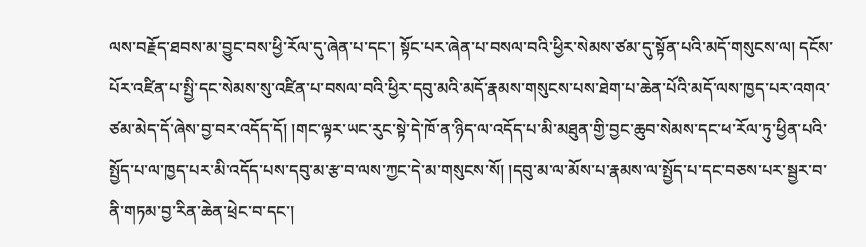ལས་བརྗོད་ཐབས་མ་བྱུང་བས་ཕྱི་རོལ་དུ་ཞེན་པ་དང་། སྟོང་པར་ཞེན་པ་བསལ་བའི་ཕྱིར་སེམས་ཙམ་དུ་སྟོན་པའི་མདོ་གསུངས་ལ། དངོས་པོར་འཛིན་པ་སྤྱི་དང་སེམས་སུ་འཛིན་པ་བསལ་བའི་ཕྱིར་དབུ་མའི་མདོ་རྣམས་གསུངས་པས་ཐེག་པ་ཆེན་པོའི་མདོ་ལས་ཁྱད་པར་འགའ་ཙམ་མེད་དོ་ཞེས་བྱ་བར་འདོད་དོ། །གང་ལྟར་ཡང་རུང་སྟེ་དེ་ཁོ་ན་ཉིད་ལ་འདོད་པ་མི་མཐུན་གྱི་བྱང་ཆུབ་སེམས་དང་ཕ་རོལ་ཏུ་ཕྱིན་པའི་སྤྱོད་པ་ལ་ཁྱད་པར་མི་འདོད་པས་དབུ་མ་རྩ་བ་ལས་ཀྱང་དེ་མ་གསུངས་སོ། །དབུ་མ་ལ་མོས་པ་རྣམས་ལ་སྤྱོད་པ་དང་བཅས་པར་སྦྱར་བ་ནི་གཏམ་བྱ་རིན་ཆེན་ཕྲེང་བ་དང་།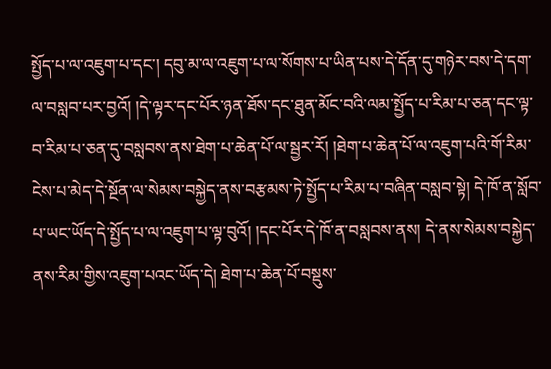སྤྱོད་པ་ལ་འཇུག་པ་དང་། དབུ་མ་ལ་འཇུག་པ་ལ་སོགས་པ་ཡིན་པས་དེ་དོན་དུ་གཉེར་བས་དེ་དག་ལ་བསླབ་པར་བྱའོ། །དེ་ལྟར་དང་པོར་ཉན་ཐོས་དང་ཐུན་མོང་བའི་ལམ་སྤྱོད་པ་རིམ་པ་ཅན་དང་ལྟ་བ་རིམ་པ་ཅན་དུ་བསླབས་ནས་ཐེག་པ་ཆེན་པོ་ལ་སྦྱར་རོ། །ཐེག་པ་ཆེན་པོ་ལ་འཇུག་པའི་གོ་རིམ་ངེས་པ་མེད་དེ་སྔོན་ལ་སེམས་བསྐྱེད་ནས་བརྩམས་ཏེ་སྤྱོད་པ་རིམ་པ་བཞིན་བསླབ་སྟེ། དེ་ཁོ་ན་སློབ་པ་ཡང་ཡོད་དེ་སྤྱོད་པ་ལ་འཇུག་པ་ལྟ་བུའོ། །དང་པོར་དེ་ཁོ་ན་བསླབས་ནས། དེ་ནས་སེམས་བསྐྱེད་ནས་རིམ་གྱིས་འཇུག་པའང་ཡོད་དེ། ཐེག་པ་ཆེན་པོ་བསྡུས་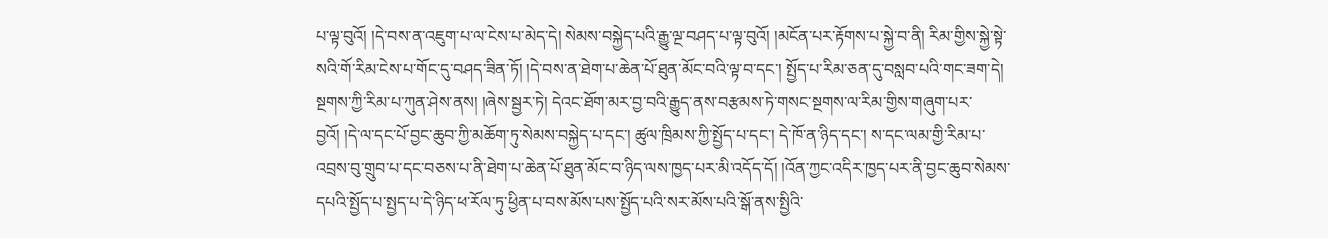པ་ལྟ་བུའོ། །དེ་བས་ན་འཇུག་པ་ལ་ངེས་པ་མེད་དེ། སེམས་བསྐྱེད་པའི་རྒྱུ་ལྔ་བཤད་པ་ལྟ་བུའོ། །མངོན་པར་རྟོགས་པ་སྐྱེ་བ་ནི། རིམ་གྱིས་སྐྱེ་སྟེ་སའི་གོ་རིམ་ངེས་པ་གོང་དུ་བཤད་ཟིན་ཏོ། །དེ་བས་ན་ཐེག་པ་ཆེན་པོ་ཐུན་མོང་བའི་ལྟ་བ་དང་། སྤྱོད་པ་རིམ་ཅན་དུ་བསླབ་པའི་གང་ཟག་དེ། སྔགས་ཀྱི་རིམ་པ་ཀུན་ཤེས་ནས། །ཞེས་སྦྱར་ཏེ། དེའང་ཐོག་མར་བྱ་བའི་རྒྱུད་ནས་བརྩམས་ཏེ་གསང་སྔགས་ལ་རིམ་གྱིས་གཞུག་པར་བྱའོ། །དེ་ལ་དང་པོ་བྱང་ཆུབ་ཀྱི་མཆོག་ཏུ་སེམས་བསྐྱེད་པ་དང་། ཚུལ་ཁྲིམས་ཀྱི་སྤྱོད་པ་དང་། དེ་ཁོ་ན་ཉིད་དང་། ས་དང་ལམ་གྱི་རིམ་པ་འབྲས་བུ་གྲུབ་པ་དང་བཅས་པ་ནི་ཐེག་པ་ཆེན་པོ་ཐུན་མོང་བ་ཉིད་ལས་ཁྱད་པར་མི་འདོད་དོ། །འོན་ཀྱང་འདིར་ཁྱད་པར་ནི་བྱང་ཆུབ་སེམས་དཔའི་སྤྱོད་པ་སྤྱད་པ་དེ་ཉིད་ཕ་རོལ་ཏུ་ཕྱིན་པ་བས་མོས་པས་སྤྱོད་པའི་སར་མོས་པའི་སྒོ་ནས་སྤྱིའི་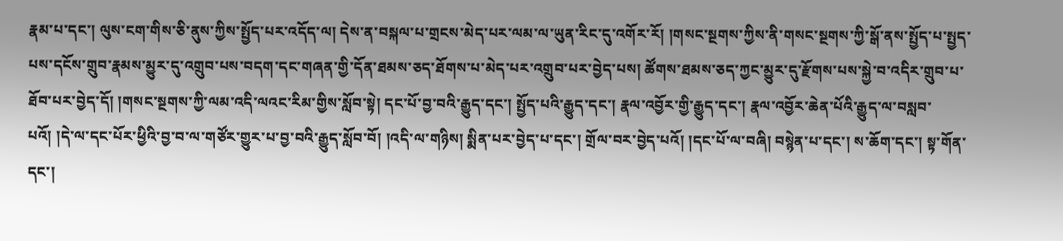རྣམ་པ་དང་། ལུས་ངག་གིས་ཅི་ནུས་ཀྱིས་སྤྱོད་པར་འདོད་ལ། དེས་ན་བསྐལ་པ་གྲངས་མེད་པར་ལམ་ལ་ཡུན་རིང་དུ་འགོར་རོ། །གསང་སྔགས་ཀྱིས་ནི་གསང་སྔགས་ཀྱི་སྒོ་ནས་སྤྱོད་པ་སྤྱད་པས་དངོས་གྲུབ་རྣམས་མྱུར་དུ་འགྲུབ་པས་བདག་དང་གཞན་གྱི་དོན་ཐམས་ཅད་ཐོགས་པ་མེད་པར་འགྲུབ་པར་བྱེད་པས། ཚོགས་ཐམས་ཅད་ཀྱང་མྱུར་དུ་རྫོགས་པས་སྐྱེ་བ་འདིར་གྲུབ་པ་ཐོབ་པར་བྱེད་དོ། །གསང་སྔགས་ཀྱི་ལམ་འདི་ལའང་རིམ་གྱིས་སློབ་སྟེ། དང་པོ་བྱ་བའི་རྒྱུད་དང་། སྤྱོད་པའི་རྒྱུད་དང་། རྣལ་འབྱོར་གྱི་རྒྱུད་དང་། རྣལ་འབྱོར་ཆེན་པོའི་རྒྱུད་ལ་བསླབ་པའོ། །དེ་ལ་དང་པོར་ཕྱིའི་བྱ་བ་ལ་གཙོར་གྱུར་པ་བྱ་བའི་རྒྱུད་སློབ་བོ། །འདི་ལ་གཉིས། སྨིན་པར་བྱེད་པ་དང་། གྲོལ་བར་བྱེད་པའོ། །དང་པོ་ལ་བཞི། བསྙེན་པ་དང་། ས་ཆོག་དང་། སྟ་གོན་དང་།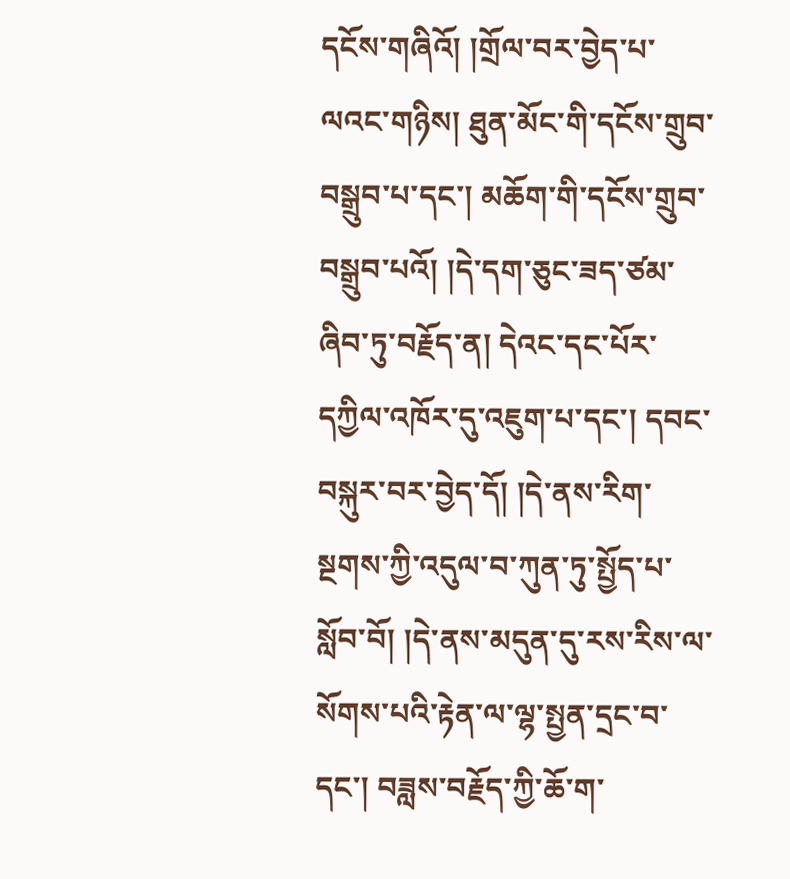དངོས་གཞིའོ། །གྲོལ་བར་བྱེད་པ་ལའང་གཉིས། ཐུན་མོང་གི་དངོས་གྲུབ་བསྒྲུབ་པ་དང་། མཆོག་གི་དངོས་གྲུབ་བསྒྲུབ་པའོ། །དེ་དག་ཅུང་ཟད་ཙམ་ཞིབ་ཏུ་བརྗོད་ན། དེའང་དང་པོར་དཀྱིལ་འཁོར་དུ་འཇུག་པ་དང་། དབང་བསྐུར་བར་བྱེད་དོ། །དེ་ནས་རིག་སྔགས་ཀྱི་འདུལ་བ་ཀུན་ཏུ་སྤྱོད་པ་སློབ་བོ། །དེ་ནས་མདུན་དུ་རས་རིས་ལ་སོགས་པའི་རྟེན་ལ་ལྷ་སྤྱན་དྲང་བ་དང་། བཟླས་བརྗོད་ཀྱི་ཆོ་ག་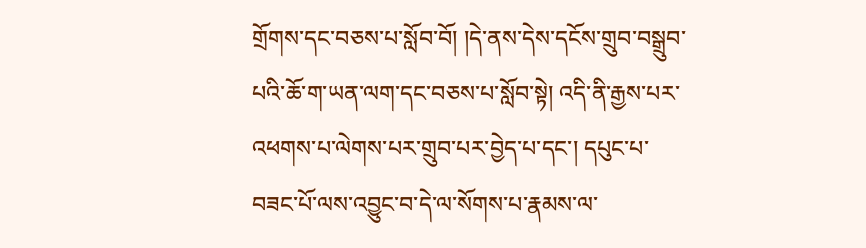གྲོགས་དང་བཅས་པ་སློབ་བོ། །དེ་ནས་དེས་དངོས་གྲུབ་བསྒྲུབ་པའི་ཆོ་ག་ཡན་ལག་དང་བཅས་པ་སློབ་སྟེ། འདི་ནི་རྒྱས་པར་འཕགས་པ་ལེགས་པར་གྲུབ་པར་བྱེད་པ་དང་། དཔུང་པ་བཟང་པོ་ལས་འབྱུང་བ་དེ་ལ་སོགས་པ་རྣམས་ལ་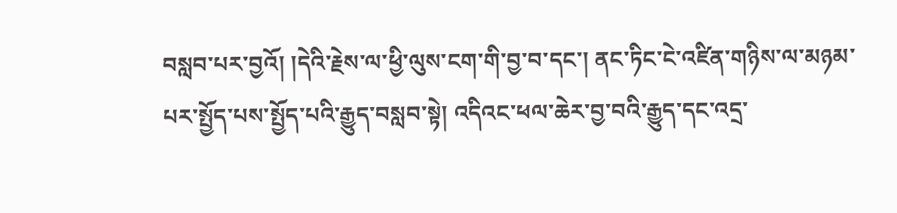བསླབ་པར་བྱའོ། །དེའི་རྗེས་ལ་ཕྱི་ལུས་ངག་གི་བྱ་བ་དང་། ནང་ཏིང་ངེ་འཛིན་གཉིས་ལ་མཉམ་པར་སྤྱོད་པས་སྤྱོད་པའི་རྒྱུད་བསླབ་སྟེ། འདིའང་ཕལ་ཆེར་བྱ་བའི་རྒྱུད་དང་འདྲ་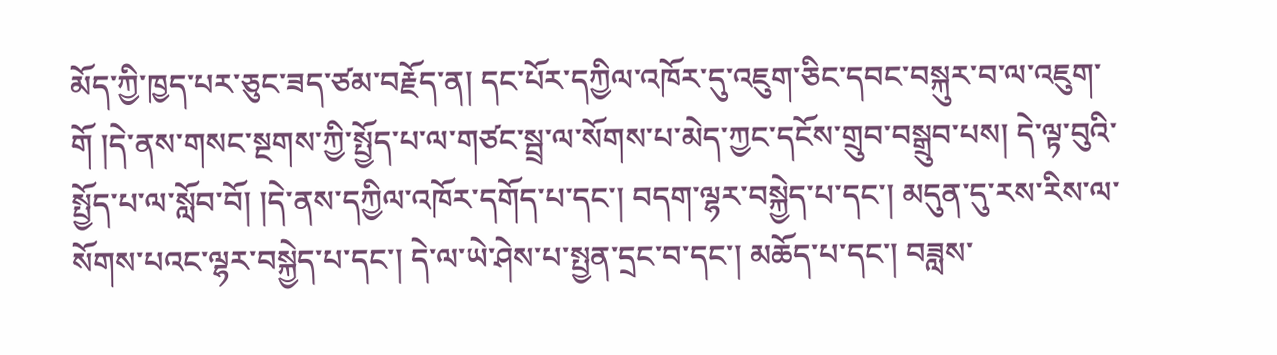མོད་ཀྱི་ཁྱད་པར་ཅུང་ཟད་ཙམ་བརྗོད་ན། དང་པོར་དཀྱིལ་འཁོར་དུ་འཇུག་ཅིང་དབང་བསྐུར་བ་ལ་འཇུག་གོ །དེ་ནས་གསང་སྔགས་ཀྱི་སྤྱོད་པ་ལ་གཙང་སྦྲ་ལ་སོགས་པ་མེད་ཀྱང་དངོས་གྲུབ་བསྒྲུབ་པས། དེ་ལྟ་བུའི་སྤྱོད་པ་ལ་སློབ་བོ། །དེ་ནས་དཀྱིལ་འཁོར་དགོད་པ་དང་། བདག་ལྷར་བསྐྱེད་པ་དང་། མདུན་དུ་རས་རིས་ལ་སོགས་པའང་ལྷར་བསྐྱེད་པ་དང་། དེ་ལ་ཡེ་ཤེས་པ་སྤྱན་དྲང་བ་དང་། མཆོད་པ་དང་། བཟླས་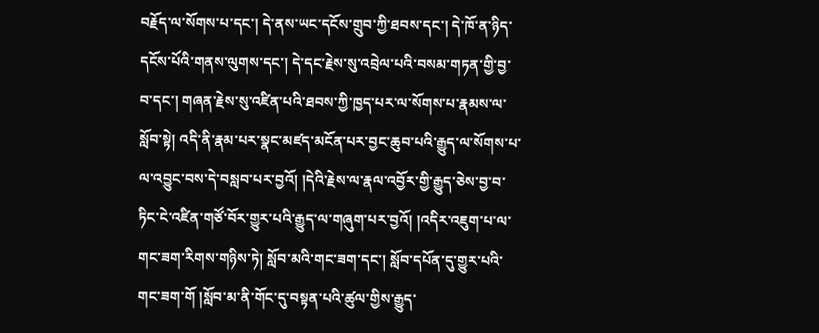བརྗོད་ལ་སོགས་པ་དང་། དེ་ནས་ཡང་དངོས་གྲུབ་ཀྱི་ཐབས་དང་། དེ་ཁོ་ན་ཉིད་དངོས་པོའི་གནས་ལུགས་དང་། དེ་དང་རྗེས་སུ་འབྲེལ་པའི་བསམ་གཏན་གྱི་བྱ་བ་དང་། གཞན་རྗེས་སུ་འཛིན་པའི་ཐབས་ཀྱི་ཁྱད་པར་ལ་སོགས་པ་རྣམས་ལ་སློབ་སྟེ། འདི་ནི་རྣམ་པར་སྣང་མཛད་མངོན་པར་བྱང་ཆུབ་པའི་རྒྱུད་ལ་སོགས་པ་ལ་འབྱུང་བས་དེ་བསླབ་པར་བྱའོ། །དེའི་རྗེས་ལ་རྣལ་འབྱོར་གྱི་རྒྱུད་ཅེས་བྱ་བ་ཏིང་ངེ་འཛིན་གཙོ་བོར་གྱུར་པའི་རྒྱུད་ལ་གཞུག་པར་བྱའོ། །འདིར་འཇུག་པ་ལ་གང་ཟག་རིགས་གཉིས་ཏེ། སློབ་མའི་གང་ཟག་དང་། སློབ་དཔོན་དུ་གྱུར་པའི་གང་ཟག་གོ །སློབ་མ་ནི་གོང་དུ་བསྟན་པའི་ཚུལ་གྱིས་རྒྱུད་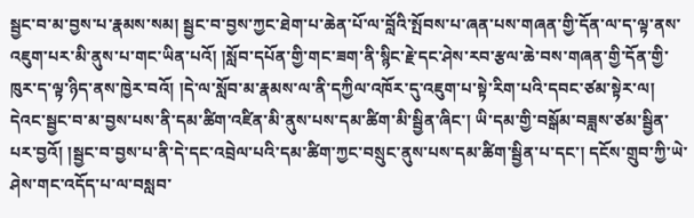སྦྱང་བ་མ་བྱས་པ་རྣམས་སམ། སྦྱང་བ་བྱས་ཀྱང་ཐེག་པ་ཆེན་པོ་ལ་བློའི་སྤོབས་པ་ཞན་པས་གཞན་གྱི་དོན་ལ་ད་ལྟ་ནས་འཇུག་པར་མི་ནུས་པ་གང་ཡིན་པའོ། །སློབ་དཔོན་གྱི་གང་ཟག་ནི་སྙིང་རྗེ་དང་ཤེས་རབ་རྩལ་ཆེ་བས་གཞན་གྱི་དོན་གྱི་ཁུར་ད་ལྟ་ཉིད་ནས་ཁྱེར་བའོ། །དེ་ལ་སློབ་མ་རྣམས་ལ་ནི་དཀྱིལ་འཁོར་དུ་འཇུག་པ་སྟེ་རིག་པའི་དབང་ཙམ་སྟེར་ལ། དེའང་སྦྱང་བ་མ་བྱས་པས་ནི་དམ་ཚིག་འཛིན་མི་ནུས་པས་དམ་ཚིག་མི་སྦྱིན་ཞིང་། ཡི་དམ་གྱི་བསྒོམ་བཟླས་ཙམ་སྦྱིན་པར་བྱའོ། །སྦྱང་བ་བྱས་པ་ནི་དེ་དང་འབྲེལ་པའི་དམ་ཚིག་ཀྱང་བསྲུང་ནུས་པས་དམ་ཚིག་སྦྱིན་པ་དང་། དངོས་གྲུབ་ཀྱི་ཡེ་ཤེས་གང་འདོད་པ་ལ་བསླབ་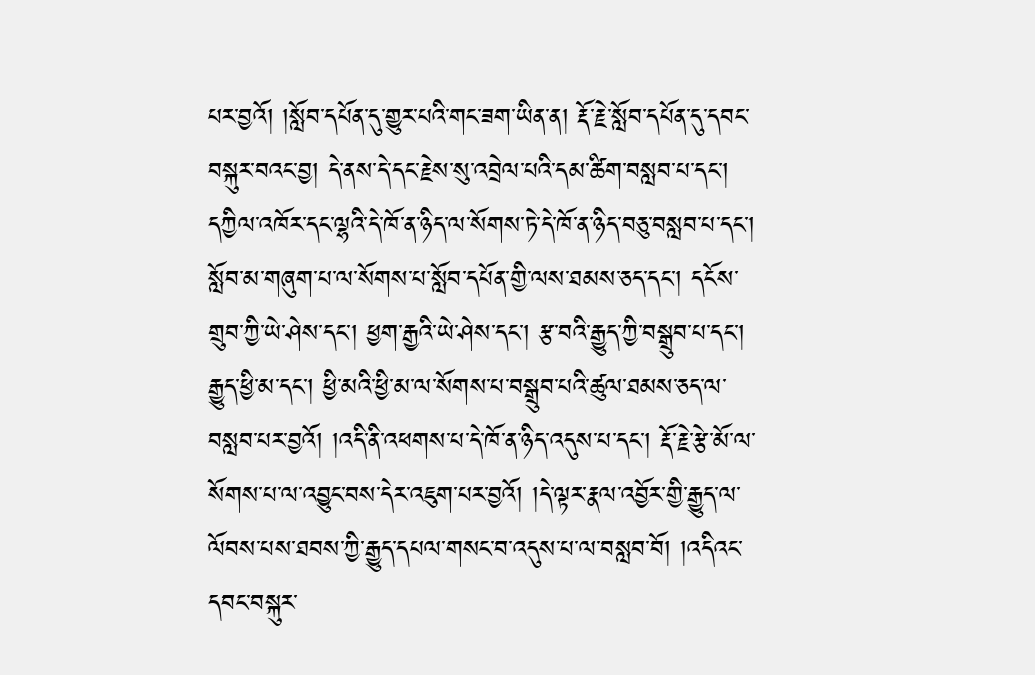པར་བྱའོ། །སློབ་དཔོན་དུ་གྱུར་པའི་གང་ཟག་ཡིན་ན། རྡོ་རྗེ་སློབ་དཔོན་དུ་དབང་བསྐུར་བའང་བྱ། དེ་ནས་དེ་དང་རྗེས་སུ་འབྲེལ་པའི་དམ་ཚིག་བསླབ་པ་དང་། དཀྱིལ་འཁོར་དང་ལྷའི་དེ་ཁོ་ན་ཉིད་ལ་སོགས་ཏེ་དེ་ཁོ་ན་ཉིད་བཅུ་བསླབ་པ་དང་། སློབ་མ་གཞུག་པ་ལ་སོགས་པ་སློབ་དཔོན་གྱི་ལས་ཐམས་ཅད་དང་། དངོས་གྲུབ་ཀྱི་ཡེ་ཤེས་དང་། ཕྱག་རྒྱའི་ཡེ་ཤེས་དང་། རྩ་བའི་རྒྱུད་ཀྱི་བསྒྲུབ་པ་དང་། རྒྱུད་ཕྱི་མ་དང་། ཕྱི་མའི་ཕྱི་མ་ལ་སོགས་པ་བསྒྲུབ་པའི་ཚུལ་ཐམས་ཅད་ལ་བསླབ་པར་བྱའོ། །འདི་ནི་འཕགས་པ་དེ་ཁོ་ན་ཉིད་འདུས་པ་དང་། རྡོ་རྗེ་རྩེ་མོ་ལ་སོགས་པ་ལ་འབྱུང་བས་དེར་འཇུག་པར་བྱའོ། །དེ་ལྟར་རྣལ་འབྱོར་གྱི་རྒྱུད་ལ་ལོབས་པས་ཐབས་ཀྱི་རྒྱུད་དཔལ་གསང་བ་འདུས་པ་ལ་བསླབ་བོ། །འདིའང་དབང་བསྐུར་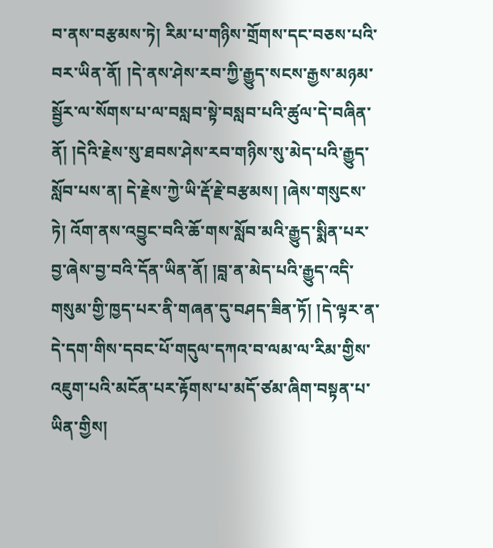བ་ནས་བརྩམས་ཏེ། རིམ་པ་གཉིས་གྲོགས་དང་བཅས་པའི་བར་ཡིན་ནོ། །དེ་ནས་ཤེས་རབ་ཀྱི་རྒྱུད་སངས་རྒྱས་མཉམ་སྦྱོར་ལ་སོགས་པ་ལ་བསླབ་སྟེ་བསླབ་པའི་ཚུལ་དེ་བཞིན་ནོ། །དེའི་རྗེས་སུ་ཐབས་ཤེས་རབ་གཉིས་སུ་མེད་པའི་རྒྱུད་སློབ་པས་ན། དེ་རྗེས་ཀྱེ་ཡི་རྡོ་རྗེ་བརྩམས། །ཞེས་གསུངས་ཏེ། འོག་ནས་འབྱུང་བའི་ཆོ་གས་སློབ་མའི་རྒྱུད་སྨིན་པར་བྱ་ཞེས་བྱ་བའི་དོན་ཡིན་ནོ། །བླ་ན་མེད་པའི་རྒྱུད་འདི་གསུམ་གྱི་ཁྱད་པར་ནི་གཞན་དུ་བཤད་ཟིན་ཏོ། །དེ་ལྟར་ན་དེ་དག་གིས་དབང་པོ་གདུལ་དཀའ་བ་ལམ་ལ་རིམ་གྱིས་འཇུག་པའི་མངོན་པར་རྟོགས་པ་མདོ་ཙམ་ཞིག་བསྟན་པ་ཡིན་གྱིས།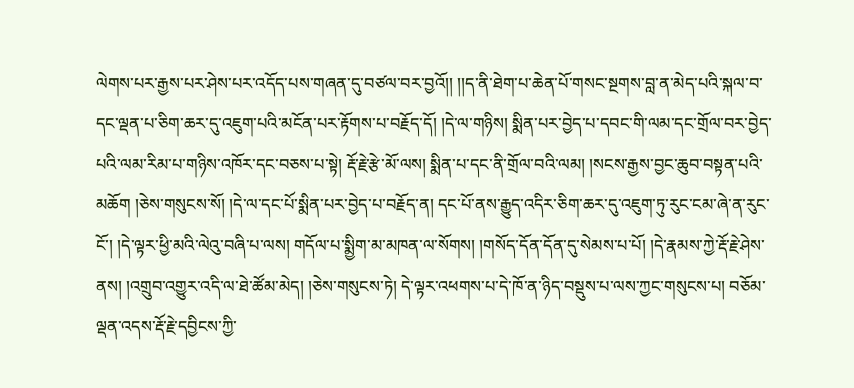ལེགས་པར་རྒྱས་པར་ཤེས་པར་འདོད་པས་གཞན་དུ་བཙལ་བར་བྱའོ།། །།ད་ནི་ཐེག་པ་ཆེན་པོ་གསང་སྔགས་བླ་ན་མེད་པའི་སྐལ་བ་དང་ལྡན་པ་ཅིག་ཆར་དུ་འཇུག་པའི་མངོན་པར་རྟོགས་པ་བརྗོད་དོ། །དེ་ལ་གཉིས། སྨིན་པར་བྱེད་པ་དབང་གི་ལམ་དང་གྲོལ་བར་བྱེད་པའི་ལམ་རིམ་པ་གཉིས་འཁོར་དང་བཅས་པ་སྟེ། རྡོ་རྗེ་རྩེ་མོ་ལས། སྨིན་པ་དང་ནི་གྲོལ་བའི་ལམ། །སངས་རྒྱས་བྱང་ཆུབ་བསྟན་པའི་མཆོག །ཅེས་གསུངས་སོ། །དེ་ལ་དང་པོ་སྨིན་པར་བྱེད་པ་བརྗོད་ན། དང་པོ་ནས་རྒྱུད་འདིར་ཅིག་ཆར་དུ་འཇུག་ཏུ་རུང་ངམ་ཞེ་ན་རུང་ངོ་། །དེ་ལྟར་ཕྱི་མའི་ལེའུ་བཞི་པ་ལས། གདོལ་པ་སྨྱིག་མ་མཁན་ལ་སོགས། །གསོད་དོན་དོན་དུ་སེམས་པ་པོ། །དེ་རྣམས་ཀྱེ་རྡོ་རྗེ་ཤེས་ནས། །འགྲུབ་འགྱུར་འདི་ལ་ཐེ་ཚོམ་མེད། །ཅེས་གསུངས་ཏེ། དེ་ལྟར་འཕགས་པ་དེ་ཁོ་ན་ཉིད་བསྡུས་པ་ལས་ཀྱང་གསུངས་པ། བཅོམ་ལྡན་འདས་རྡོ་རྗེ་དབྱིངས་ཀྱི་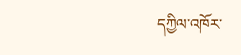དཀྱིལ་འཁོར་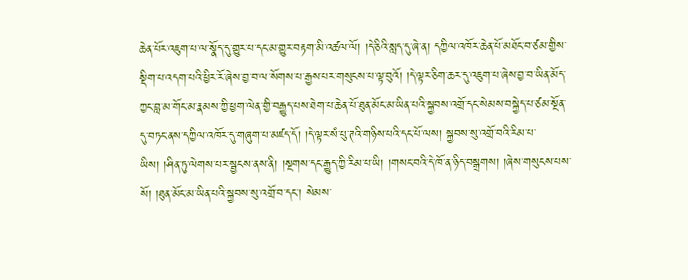ཆེན་པོར་འཇུག་པ་ལ་སྣོད་དུ་གྱུར་པ་དང་མ་གྱུར་བརྟག་མི་འཚལ་ལོ། །དེ་ཅིའི་སླད་དུ་ཞེ་ན། དཀྱིལ་འཁོར་ཆེན་པོ་མཐོང་བ་ཙམ་གྱིས་སྡིག་པ་འདག་པའི་ཕྱིར་རོ་ཞེས་བྱ་བ་ལ་སོགས་པ་རྒྱས་པར་གསུངས་པ་ལྟ་བུའོ། །དེ་ལྟར་ཅིག་ཆར་དུ་འཇུག་པ་ཞེས་བྱ་བ་ཡིན་མོད་ཀྱང་བླ་མ་གོང་མ་རྣམས་ཀྱི་ཕྱག་ལེན་གྱི་བརྒྱུད་པས་ཐེག་པ་ཆེན་པོ་ཐུན་མོང་མ་ཡིན་པའི་སྐྱབས་འགྲོ་དང་སེམས་བསྐྱེད་པ་ཙམ་སྔོན་དུ་བཏང་ནས་དཀྱིལ་འཁོར་དུ་གཞུག་པ་མཛད་དོ། །དེ་ལྟར་སཾ་པུ་ཊའི་གཉིས་པའི་དང་པོ་ལས། སྐྱབས་སུ་འགྲོ་བའི་རིམ་པ་ཡིས། །ཤིན་ཏུ་ལེགས་པར་སྦྱངས་ནས་ནི། །སྔགས་དང་རྒྱུད་ཀྱི་རིམ་པ་ཡི། །གསང་བའི་དེ་ཁོ་ན་ཉིད་བསྒྲགས། །ཞེས་གསུངས་པས་སོ། །ཐུན་མོང་མ་ཡིན་པའི་སྐྱབས་སུ་འགྲོ་བ་དང་། སེམས་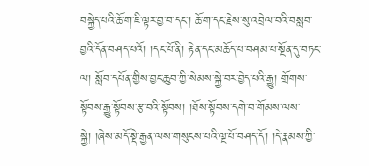བསྐྱེད་པའི་ཆོ་ག་ཇི་ལྟར་བྱ་བ་དང་། ཆོ་ག་དང་རྗེས་སུ་འབྲེལ་བའི་བསླབ་བྱའི་དོན་བཤད་པའོ། །དང་པོ་ནི། རྟེན་དང་མཆོད་པ་བཤམ་པ་སྔོན་དུ་བཏང་ལ། སློབ་དཔོན་གྱིས་བྱང་ཆུབ་ཀྱི་སེམས་སྐྱེ་བར་བྱེད་པའི་རྒྱུ། གྲོགས་སྟོབས་རྒྱུ་སྟོབས་རྩ་བའི་སྟོབས། །ཐོས་སྟོབས་དགེ་བ་གོམས་ལས་སྐྱེ། །ཞེས་མདོ་སྡེ་རྒྱན་ལས་གསུངས་པའི་ལྔ་པོ་བཤད་དོ། །དེ་རྣམས་ཀྱི་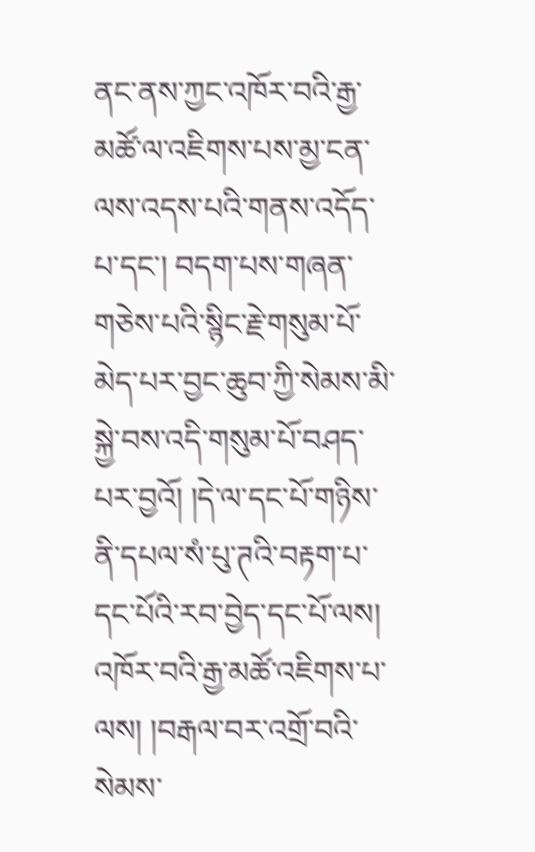ནང་ནས་ཀྱང་འཁོར་བའི་རྒྱ་མཚོ་ལ་འཇིགས་པས་མྱ་ངན་ལས་འདས་པའི་གནས་འདོད་པ་དང་། བདག་པས་གཞན་གཅེས་པའི་སྙིང་རྗེ་གསུམ་པོ་མེད་པར་བྱང་ཆུབ་ཀྱི་སེམས་མི་སྐྱེ་བས་འདི་གསུམ་པོ་བཤད་པར་བྱའོ། །དེ་ལ་དང་པོ་གཉིས་ནི་དཔལ་སཾ་པུ་ཊའི་བརྟག་པ་དང་པོའི་རབ་བྱེད་དང་པོ་ལས། འཁོར་བའི་རྒྱ་མཚོ་འཇིགས་པ་ལས། །བརྒལ་བར་འགྲོ་བའི་སེམས་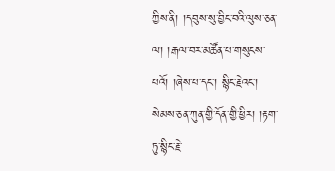ཀྱིས་ནི། །དབུས་སུ་བྱིང་བའི་ལུས་ཅན་ལ། །རྒལ་བར་མཚོན་པ་གསུངས་པའོ། །ཞེས་པ་དང་། སྙིང་རྗེའང་། སེམས་ཅན་ཀུན་གྱི་དོན་གྱི་ཕྱིར། །རྟག་ཏུ་སྙིང་རྗེ་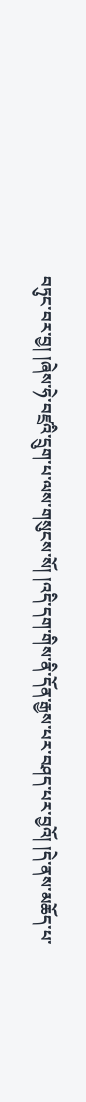བཏུང་བར་བྱ། །ཞེས་ཧེ་བཛྲའི་དྲུག་པ་ལས་གསུངས་སོ། །འདི་དག་གིས་ནི་དོན་རྒྱས་པར་བཤད་པར་བྱའོ། །དེ་ནས་མཆོད་པ་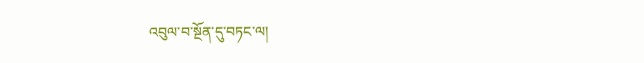འབུལ་བ་སྔོན་དུ་བཏང་ལ།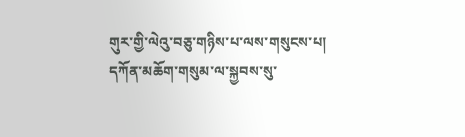གུར་གྱི་ལེའུ་བཅུ་གཉིས་པ་ལས་གསུངས་པ། དཀོན་མཆོག་གསུམ་ལ་སྐྱབས་སུ་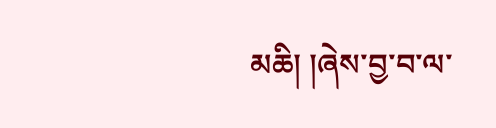མཆི། །ཞེས་བྱ་བ་ལ་